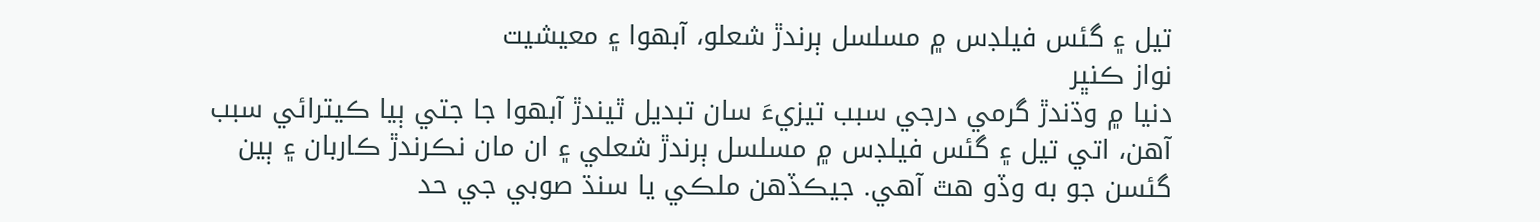تيل ۽ گئس فيلڊس ۾ مسلسل ٻرندڙ شعلو، آبهوا ۽ معيشيت
نواز ڪنڀر
دنيا ۾ وڌندڙ گرمي درجي سبب تيزيءَ سان تبديل ٿيندڙ آبهوا جا جتي ٻيا ڪيترائي سبب آهن، اتي تيل ۽ گئس فيلڊس ۾ مسلسل ٻرندڙ شعلي ۽ ان مان نڪرندڙ ڪاربان ۽ ٻين گئسن جو به وڏو هٿ آهي. جيڪڏهن ملڪي يا سنڌ صوبي جي حد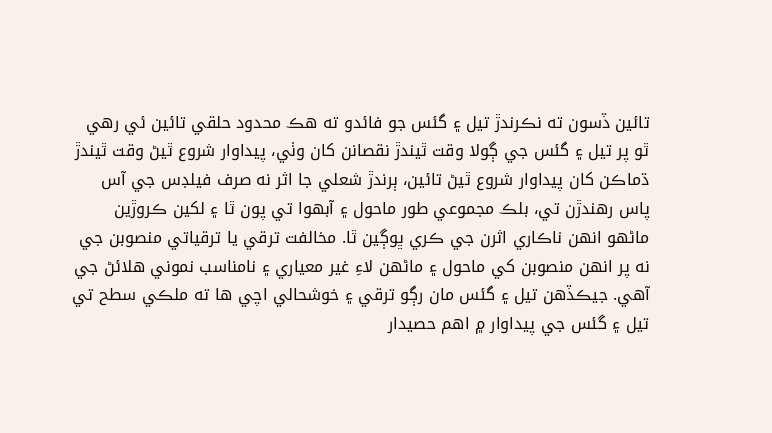تائين ڏسون ته نڪرندڙ تيل ۽ گئس جو فائدو ته هڪ محدود حلقي تائين ئي رهي ٿو پر تيل ۽ گئس جي ڳولا وقت ٿيندڙ نقصانن کان وٺي، پيداوار شروع ٿيڻ وقت ٿيندڙ ڌماڪن کان پيداوار شروع ٿيڻ تائين، ٻرندڙ شعلي جا اثر نه صرف فيلڊس جي آس پاس رهندڙن تي، بلڪ مجموعي طور ماحول ۽ آبهوا تي پون ٿا ۽ لکين ڪروڙين ماڻهو انهن ناڪاري اثرن جي ڪري ڀوڳين ٿا. مخالفت ترقي يا ترقياتي منصوبن جي نه پر انهن منصوبن کي ماحول ۽ ماڻهن لاءِ غير معياري ۽ نامناسب نموني هلائڻ جي آهي. جيڪڏهن تيل ۽ گئس مان رڳو ترقي ۽ خوشحالي اچي ها ته ملڪي سطح تي تيل ۽ گئس جي پيداوار ۾ اهم حصيدار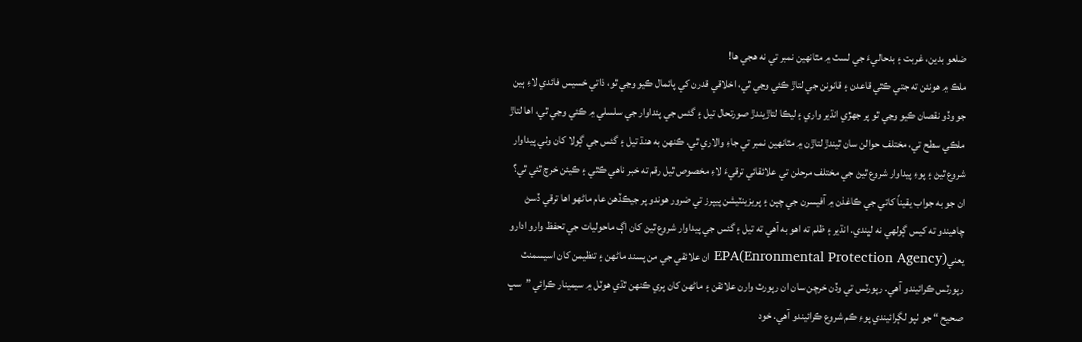ضلعو بدين، غربت ۽ بدحاليءَ جي لسٽ ۾ مٿانهين نمبر تي نه هجي ها!
ملڪ ۾ هونئن ته جتي ڪٿي قاعدن ۽ قانونن جي لتاڙ ڪئي وڃي ٿي، اخلاقي قدرن کي پائمال ڪيو وڃي ٿو، ذاتي خسيس فائدي لاءِ ٻين جو وڏو نقصان ڪيو وڃي ٿو پر جهڙي انڌير واري ۽ ليڪا لتاڙيندڙ صورتحال تيل ۽ گئس جي پئداوار جي سلسلي ۾ ڪئي وڃي ٿي، اها لتاڙ ملڪي سطح تي، مختلف حوالن سان ٿيندڙ لتاڙن ۾ مٿانهين نمبر تي جاءِ والاري ٿي. ڪنهن به هنڌ تيل ۽ گئس جي ڳولا کان وٺي پيداوار شروع ٿيڻ ۽ پوءِ پيداوار شروع ٿيڻ جي مختلف مرحلن تي علائقائي ترقيءَ لاءِ مخصوص ٿيل رقم ته خبر ناهي ڪٿي ۽ ڪيئن خرچ ٿئي ٿي؟ ان جو به جواب يقيناً کاتي جي ڪاغذن ۾ آفيسرن جي چپن ۽ پريزينٽيشن پيپرز تي ضرور هوندو پر جيڪڏهن عام ماڻهو اها ترقي ڏسڻ چاهيندو ته کيس ڳولهي نه لڀندي. انڌير ۽ ظلم ته اهو به آهي ته تيل ۽ گئس جي پيداوار شروع ٿيڻ کان اڳ ماحوليات جي تحفظ وارو ادارو يعنيEPA(Enronmental Protection Agency) ان علائقي جي من پسند ماڻهن ۽ تنظيمن کان اسيسمنٽ رپورٽس ڪرائيندو آهي. رپورٽس تي وڏن خرچن سان ان رپورٽ وارن علائقن ۽ ماڻهن کان پري ڪنهن ٿڌي هوٽل ۾ سيمينار ڪرائي ”سڀ صحيح “ جو ٺپو لڳرائيندي پوءِ ڪم شروع ڪرائيندو آهي. خود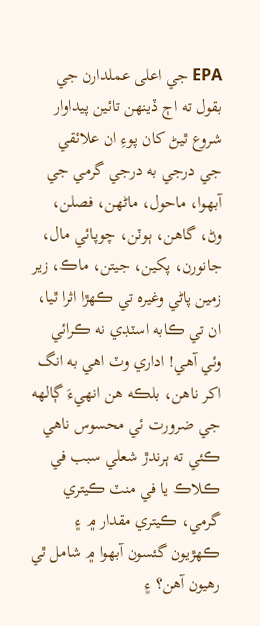EPA جي اعلى عملدارن جي بقول ته اڄ ڏينهن تائين پيداوار شروع ٿيڻ کان پوءِ ان علائقي جي درجي به درجي گرمي جي آبهوا، ماحول، ماڻهن، فصلن، وڻ، گاهن، ٻوٽن، چوپائي مال، جانورن، پکين، جيتن، ماڪ، زير زمين پاڻي وغيره تي ڪهڙا اثرا ٿيا، ان تي ڪابه اسٽڊي نه ڪرائي وئي آهي! اداري وٽ اهي به انگ اکر ناهن، بلڪه هن انهيءَ ڳالهه جي ضرورت ئي محسوس ناهي ڪئي ته ٻرندڙ شعلي سبب في ڪلاڪ يا في منٽ ڪيتري گرمي، ڪيتري مقدار ۾ ۽ ڪهڙيون گئسون آبهوا ۾ شامل ٿي رهيون آهن؟ ۽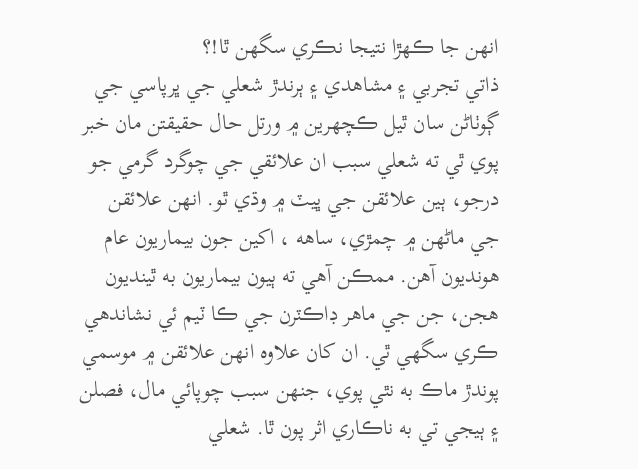انهن جا ڪهڙا نتيجا نڪري سگھن ٿا!؟
ذاتي تجربي ۽ مشاهدي ۽ ٻرندڙ شعلي جي ڀرپاسي جي ڳوٺاڻن سان ٿيل ڪچهرين ۾ ورتل حال حقيقتن مان خبر پوي ٿي ته شعلي سبب ان علائقي جي چوگرد گرمي جو درجو، ٻين علائقن جي ڀيٽ ۾ وڌي ٿو. انهن علائقن جي ماڻهن ۾ چمڙي، ساهه ، اکين جون بيماريون عام هونديون آهن. ممڪن آهي ته ٻيون بيماريون به ٿينديون هجن، جن جي ماهر ڊاڪٽرن جي ڪا ٽيم ئي نشاندهي ڪري سگھي ٿي. ان کان علاوه انهن علائقن ۾ موسمي پوندڙ ماڪ به نٿي پوي، جنهن سبب چوپائي مال، فصلن ۽ ٻيجي تي به ناڪاري اثر پون ٿا. شعلي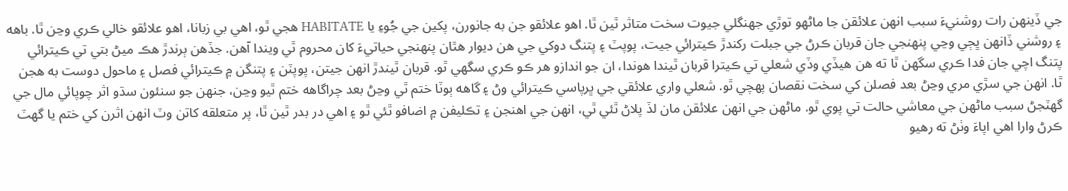جي ڏينهن رات روشنيءَ سبب انهن علائقن جا ماڻهو توڙي جھنگلي جيوت سخت متاثر ٿين ٿا. اهو علائقو جن به جانورن، پکين جي جُوءِ يا HABITATE هجي ٿو، اهي بي زبانا، اهو علائقو خالي ڪري وڃن ٿا. باهه ۽ روشني ڏانهن ڀڄي وڃي پنهنجي جان قربان ڪرڻ جي جبلت رکندڙ ڪيترائي جيت، پوپٽ ۽ پتنگ دوکي جي هن ديوار هٿان پنهنجي حياتيءَ کان محروم ٿي ويندا آهن. جڏهن ٻرندڙ هڪ ميڻ بتي تي ڪيترائي پتنگ اچي جان فدا ڪري سگھن ٿا ته هن هيڏي وڏي شعلي تي ڪيترا قربان ٿيندا هوندا، ان جو اندازو هر ڪو ڪري سگھي ٿو. قربان ٿيندڙ انهن جيتن، پوپٽن ۽ پتنگن ۾ ڪيترائي فصل ۽ ماحول دوست به هجن ٿا. انهن جي سڙي مري وڃڻ بعد فصلن کي سخت نقصان پهچي ٿو. شعلي واري علائقي جي ڀرپاسي ڪيترائي وڻ ۽ گاهه ٻوٽا ختم ٿي وڃڻ بعد چراگاهه ختم ٿيو وڃن، جنهن جو سنئون سڌو اثر چوپائي مال جي گھٽجڻ سبب ماڻهن جي معاشي حالت تي پوي ٿو. ماڻهن جي انهن علائقن مان لڏ پلاڻ ٿئي ٿي، انهن جي اهنجن ۽ تڪليفن ۾ اضافو ٿئي ٿو ۽ اهي در بدر ٿين ٿا، پر متعلقه کاتن وٽ انهن اثرن کي ختم يا گھٽ ڪرڻ وارا اهي اپاءَ وٺڻ ته رهيو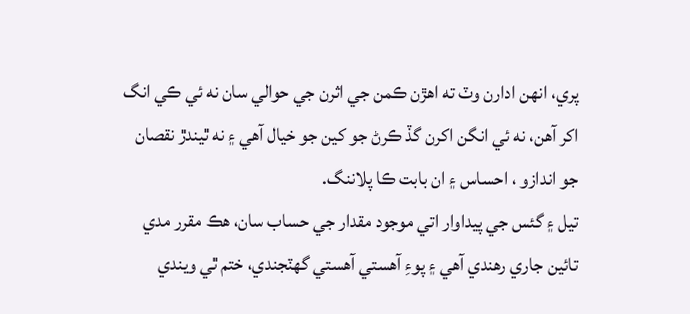پري، انهن ادارن وٽ ته اهڙن ڪمن جي اثرن جي حوالي سان نه ئي ڪي انگ اکر آهن، نه ئي انگن اکرن گڏ ڪرڻ جو کين جو خيال آهي ۽ نه ٿيندڙ نقصان جو اندازو ، احساس ۽ ان بابت ڪا پلاننگ.
تيل ۽ گئس جي پيداوار اتي موجود مقدار جي حساب سان، هڪ مقرر مدي تائين جاري رهندي آهي ۽ پوءِ آهستي آهستي گھٽجندي، ختم ٿي ويندي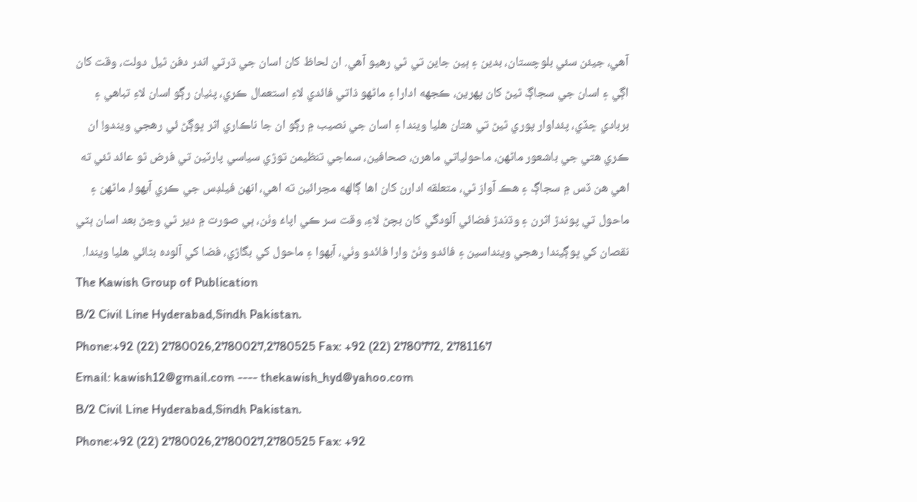آهي، جيئن سئي بلوچستان، بدين ۽ ٻين جاين تي ٿي رهيو آهي. ان لحاظ کان اسان جي ڌرتي اندر دفن ٿيل دولت، وقت کان اڳي ۽ اسان جي سجاڳ ٿيڻ کان پهرين، ڪجهه ادارا ۽ ماڻهو ذاتي فائدي لاءِ استعمال ڪري، پٺيان رڳو اسان لاءِ تباهي ۽ بربادي ڇڏي، پئداوار پوري ٿيڻ تي هتان هليا ويندا ۽ اسان جي نصيب ۾ رڳو ان جا ناڪاري اثر ڀوڳڻ ئي رهجي ويندو! ان ڪري هتي جي باشعور ماڻهن، ماحولياتي ماهرن، صحافين، سماجي تنظيمن توڙي سياسي پارٽين تي فرض ٿو عائد ٿئي ته اهي هن ڏس ۾ سجاڳ ۽ هڪ آواز ٿي، متعلقه ادارن کان اها ڳالهه مڃرائين ته اهي، انهن فيلڊس جي ڪري آبهوا، ماڻهن ۽ ماحول تي پوندڙ اثرن ۽ وڌندڙ فضائي آلودگي کان بچڻ لاءِ، وقت سر ڪي اپاءُ وٺن، ٻي صورت ۾ دير ٿي وڃڻ بعد اسان ٻٽي نقصان کي ڀوڳيندا رهجي وينداسين ۽ فائدو وٺڻ وارا فائدو وٺي، آبهوا ۽ ماحول کي بگاڙي، فضا کي آلوده بڻائي هليا ويندا.
The Kawish Group of Publication
B/2 Civil Line Hyderabad,Sindh Pakistan.
Phone:+92 (22) 2780026,2780027,2780525 Fax: +92 (22) 2780772, 2781167
Email: kawish12@gmail.com ---- thekawish_hyd@yahoo.com
B/2 Civil Line Hyderabad,Sindh Pakistan.
Phone:+92 (22) 2780026,2780027,2780525 Fax: +92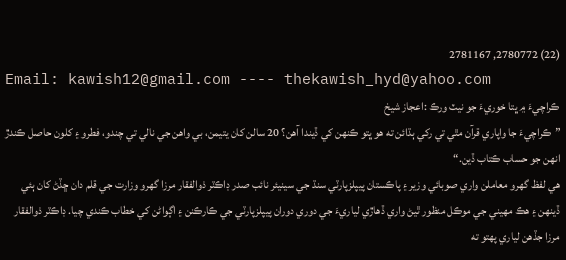(22) 2780772, 2781167
Email: kawish12@gmail.com ---- thekawish_hyd@yahoo.com
ڪراچيءَ ۾ ڀتا خوريءَ جو نيٽ ورڪ :اعجاز شيخ
”ڪراچيءَ جا واپاري قرآن مٿي تي رکي ٻڌائن ته هو ڀتو ڪنهن کي ڏيندا آهن؟ 20 سالن کان يتيمن، بي واهن جي نالي تي چندو، فطرو ۽ کلون حاصل ڪندڙ انهن جو حساب ڪتاب ڏين.“
هي لفظ گهرو معاملن واري صوبائي وزير ۽ پاڪستان پيپلزپارٽي سنڌ جي سينيئر نائب صدر ڊاڪٽر ذوالفقار مرزا گهرو وزارت جي قلم دان ڇڏڻ کان ٻئي ڏينهن ۽ هڪ مهيني جي موڪل منظور ٿيڻ واري ڏهاڙي لياريءَ جي دوري دوران پيپلزپارٽي جي ڪارڪنن ۽ اڳواڻن کي خطاب ڪندي چيا. ڊاڪٽر ذوالفقار مرزا جڏهن لياري پهتو ته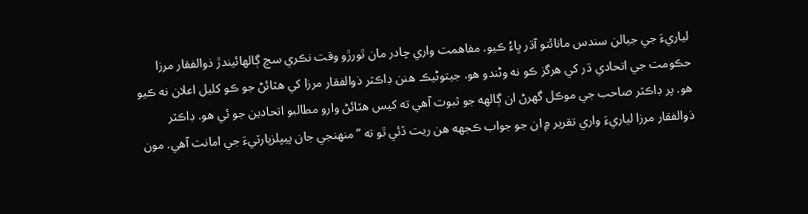لياريءَ جي جيالن سندس مانائتو آڌر ڀاءُ ڪيو. مفاهمت واري چادر مان ٿورڙو وقت نڪري سچ ڳالهائيندڙ ذوالفقار مرزا حڪومت جي اتحادي ڌر کي هرگز ڪو نه وڻندو هو. جيتوڻيڪ هنن ڊاڪٽر ذوالفقار مرزا کي هٽائڻ جو ڪو کليل اعلان نه ڪيو هو. پر ڊاڪٽر صاحب جي موڪل گهرڻ ان ڳالهه جو ثبوت آهي ته کيس هٽائڻ وارو مطالبو اتحادين جو ئي هو. ڊاڪٽر ذوالفقار مرزا لياريءَ واري تقرير ۾ ان جو جواب ڪجهه هن ريت ڏئي ٿو ته ”منهنجي جان پيپلزپارٽيءَ جي امانت آهي. مون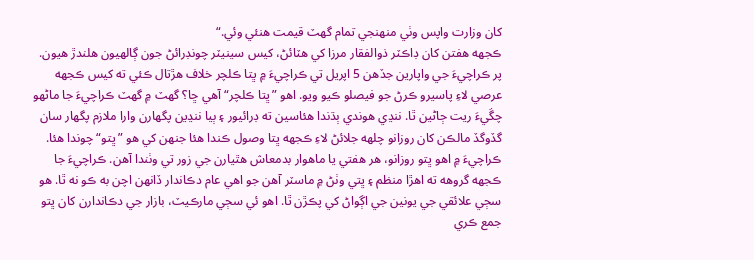کان وزارت واپس وٺي منهنجي تمام گهٽ قيمت هنئي وئي.“
ڪجهه هفتن کان ڊاڪٽر ذوالفقار مرزا کي هٽائڻ، کيس سينيٽر چونڊرائڻ جون ڳالهيون هلندڙ هيون. پر ڪراچيءَ جي واپارين جڏهن 5 اپريل تي ڪراچيءَ ۾ ڀتا ڪلچر خلاف هڙتال ڪئي ته کيس ڪجهه عرصي لاءِ پاسيرو ڪرڻ جو فيصلو ڪيو ويو. اهو ”ڀتا ڪلچر“ آهي ڇا؟ گهٽ ۾ گهٽ ڪراچيءَ جا ماڻهو چڱيءَ ريت ڄاڻين ٿا. ننڍي هوندي ٻڌندا هئاسين ته ڊرائيور ۽ ٻيا ننڍين پگهارن وارا ملازم پگهار سان گڏوگڏ مالڪن کان روزانو چلهه جلائڻ لاءِ ڪجهه ڀتا وصول ڪندا هئا جنهن کي هو ”ڀتو“ چوندا هئا. ڪراچيءَ ۾ اهو ڀتو روزانو، هر هفتي يا ماهوار بدمعاش هٿيارن جي زور تي وٺندا آهن. ڪراچيءَ جا ڪجهه گروهه ته اهڙا منظم ۽ ڀتي وٺڻ ۾ ماسٽر آهن جو اهي عام دڪاندار ڏانهن اچن به ڪو نه ٿا. هو سڄي علائقي جي يونين جي اڳواڻ کي پڪڙن ٿا. اهو ئي سڄي مارڪيٽ، بازار جي دڪاندارن کان ڀتو جمع ڪري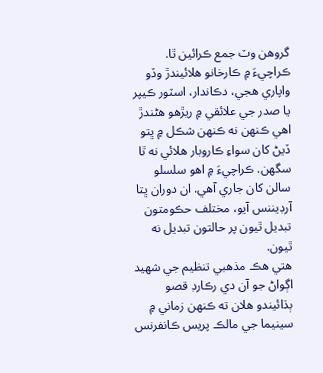گروهن وٽ جمع ڪرائين ٿا. ڪراچيءَ ۾ ڪارخانو هلائيندڙ وڏو واپاري هجي، دڪاندار، اسٽور ڪيپر يا صدر جي علائقي ۾ ريڙهو هڻندڙ اهي ڪنهن نه ڪنهن شڪل ۾ ڀتو ڏيڻ کان سواءِ ڪاروبار هلائي نه ٿا سگهن. ڪراچيءَ ۾ اهو سلسلو سالن کان جاري آهي. ان دوران ڀتا آرڊيننس آيو، مختلف حڪومتون تبديل ٿيون پر حالتون تبديل نه ٿيون.
هتي هڪ مذهبي تنظيم جي شهيد اڳواڻ جو آن دي رڪارڊ قصو ٻڌائيندو هلان ته ڪنهن زماني ۾ سينيما جي مالڪ پريس ڪانفرنس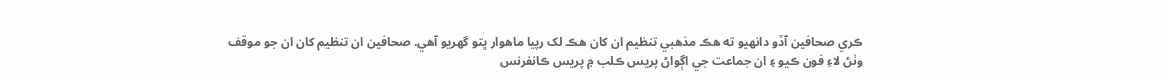ڪري صحافين آڏو دانهيو ته هڪ مذهبي تنظيم ان کان هڪ لک رپيا ماهوار ڀتو گهريو آهي. صحافين ان تنظيم کان ان جو موقف وٺڻ لاءِ فون ڪيو ۽ ان جماعت جي اڳواڻ پريس ڪلب ۾ پريس ڪانفرنس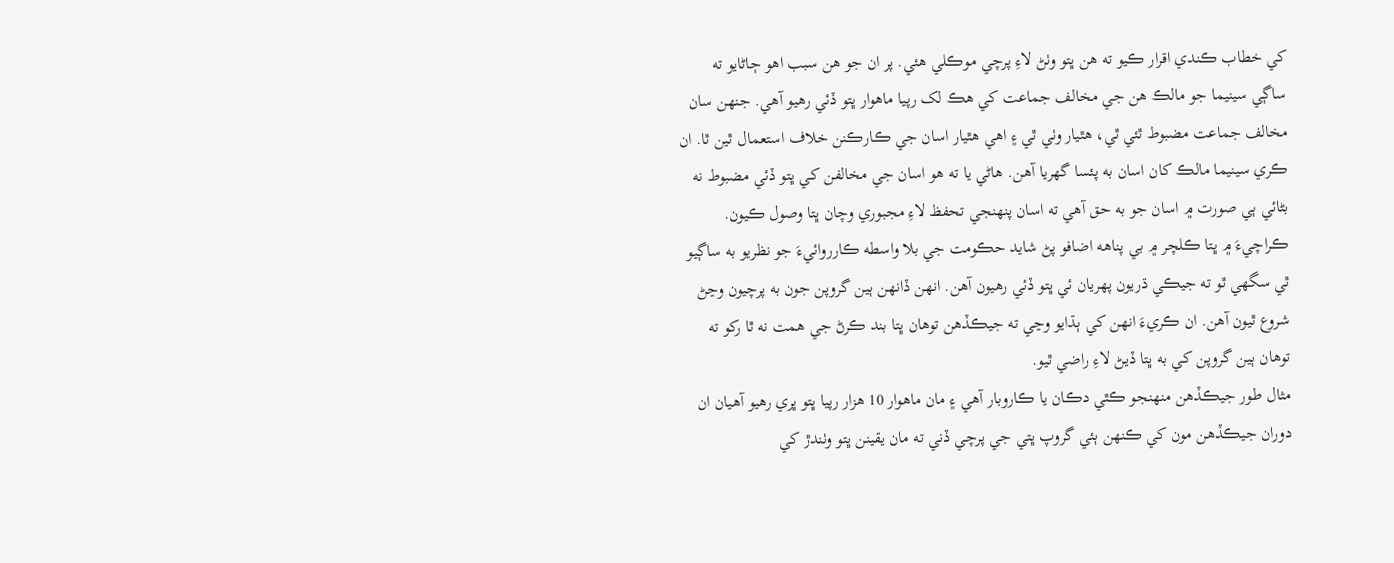کي خطاب ڪندي اقرار ڪيو ته هن ڀتو وٺڻ لاءِ پرچي موڪلي هئي. پر ان جو هن سبب اهو ڄاڻايو ته ساڳي سينيما جو مالڪ هن جي مخالف جماعت کي هڪ لک رپيا ماهوار ڀتو ڏئي رهيو آهي. جنهن سان مخالف جماعت مضبوط ٿئي ٿي، هٿيار وٺي ٿي ۽ اهي هٿيار اسان جي ڪارڪنن خلاف استعمال ٿين ٿا. ان ڪري سينيما مالڪ کان اسان به پئسا گهريا آهن. هاڻي يا ته هو اسان جي مخالفن کي ڀتو ڏئي مضبوط نه بڻائي ٻي صورت ۾ اسان جو به حق آهي ته اسان پنهنجي تحفظ لاءِ مجبوري وچان ڀتا وصول ڪيون.
ڪراچيءَ ۾ ڀتا ڪلچر ۾ بي پناهه اضافو پڻ شايد حڪومت جي بلا واسطه ڪارروائيءَ جو نظريو به ساڳيو ٿي سگهي ٿو ته جيڪي ڌريون پهريان ئي ڀتو ڏئي رهيون آهن. انهن ڏانهن ٻين گروپن جون به پرچيون وڃڻ شروع ٿيون آهن. ان ڪريءَ انهن کي ٻڌايو وڃي ته جيڪڏهن توهان ڀتا بند ڪرڻ جي همت نه ٿا رکو ته توهان ٻين گروپن کي به ڀتا ڏيڻ لاءِ راضي ٿيو.
مثال طور جيڪڏهن منهنجو ڪٿي دڪان يا ڪاروبار آهي ۽ مان ماهوار 10 هزار رپيا ڀتو ڀري رهيو آهيان ان دوران جيڪڏهن مون کي ڪنهن ٻئي گروپ ڀتي جي پرچي ڏني ته مان يقينن ڀتو وٺندڙ کي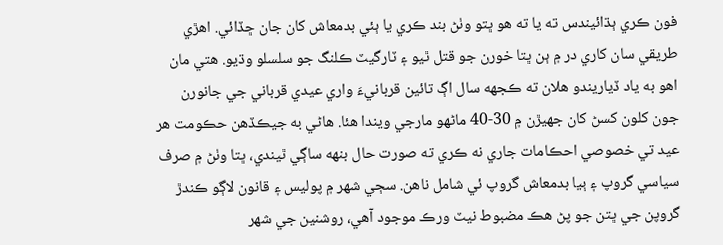فون ڪري ٻڌائيندس ته يا ته هو ڀتو وٺڻ بند ڪري يا ٻئي بدمعاش کان جان ڇڏائي. اهڙي طريقي سان کاري در ۾ ٻن ڀتا خورن جو قتل ٿيو ۽ ٽارگيٽ ڪلنگ جو سلسلو وڌيو. هتي مان اهو به ياد ڏياريندو هلان ته ڪجهه سال اڳ تائين قربانيءَ واري عيدي قرباني جي جانورن جون کلون کسڻ کان جهيڙن ۾ 30-40 ماڻهو مارجي ويندا هئا. هاڻي به جيڪڏهن حڪومت هر عيد تي خصوصي احڪامات جاري نه ڪري ته صورت حال بنهه ساڳي ٿيندي، ڀتا وٺڻ ۾ صرف سياسي گروپ ۽ ٻيا بدمعاش گروپ ئي شامل ناهن. سڄي شهر ۾ پوليس ۽ قانون لاڳو ڪندڙ گروپن جي ڀتن جو پڻ هڪ مضبوط نيٽ ورڪ موجود آهي، روشنين جي شهر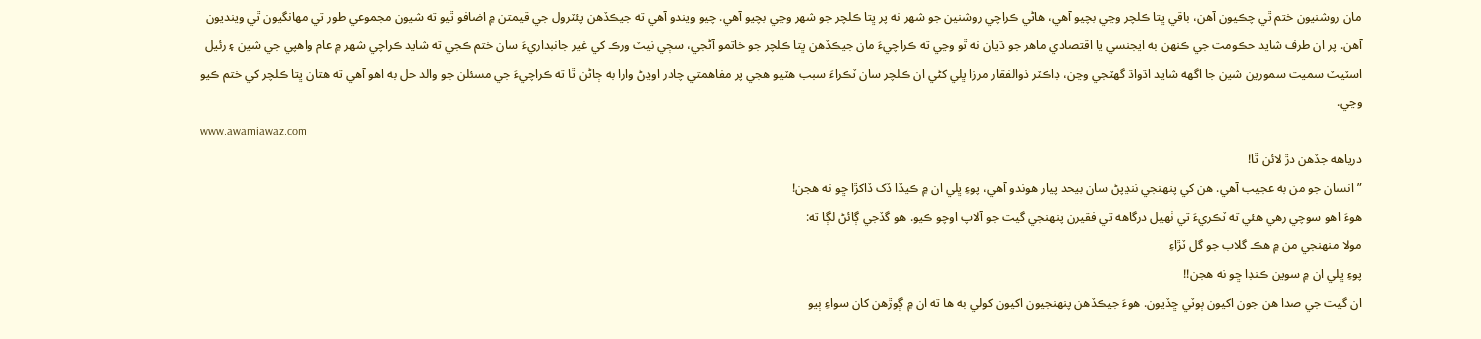مان روشنيون ختم ٿي چڪيون آهن، باقي ڀتا ڪلچر وڃي بچيو آهي، هاڻي ڪراچي روشنين جو شهر نه پر ڀتا ڪلچر جو شهر وڃي بچيو آهي. چيو ويندو آهي ته جيڪڏهن پئٽرول جي قيمتن ۾ اضافو ٿيو ته شيون مجموعي طور تي مهانگيون ٿي وينديون آهن. پر ان طرف شايد حڪومت جي ڪنهن به ايجنسي يا اقتصادي ماهر جو ڌيان نه ٿو وڃي ته ڪراچيءَ مان جيڪڏهن ڀتا ڪلچر جو خاتمو آڻجي، سڄي نيٽ ورڪ کي غير جانبداريءَ سان ختم ڪجي ته شايد ڪراچي شهر ۾ عام واهپي جي شين ۽ رئيل اسٽيٽ سميت سمورين شين جا اگهه شايد اڌواڌ گهٽجي وڃن، ڊاڪٽر ذوالفقار مرزا ڀلي کڻي ان ڪلچر سان ٽڪراءَ سبب هٽيو هجي پر مفاهمتي چادر اوڍڻ وارا به ڄاڻن ٿا ته ڪراچيءَ جي مسئلن جو والد حل به اهو آهي ته هتان ڀتا ڪلچر کي ختم ڪيو وڃي.
www.awamiawaz.com
درياهه جڏهن دڙ لائن ٿا!
”انسان جو من به عجيب آهي. هن کي پنهنجي ننڍپڻ سان بيحد پيار هوندو آهي، پوءِ ڀلي ان ۾ ڪيڏا ڏک ڏاکڙا ڇو نه هجن!
هوءَ اهو سوچي رهي هئي ته ٽڪريءَ تي ٺهيل درگاهه تي فقيرن پنهنجي گيت جو آلاپ اوچو ڪيو. هو گڏجي ڳائڻ لڳا ته:
مولا منهنجي من ۾ هڪ گلاب جو گل ٽڙاءِ
پوءِ ڀلي ان ۾ سوين ڪنڊا ڇو نه هجن!!
ان گيت جي صدا هن جون اکيون ٻوٽي ڇڏيون. هوءَ جيڪڏهن پنهنجيون اکيون کولي به ها ته ان ۾ ڳوڙهن کان سواءِ ٻيو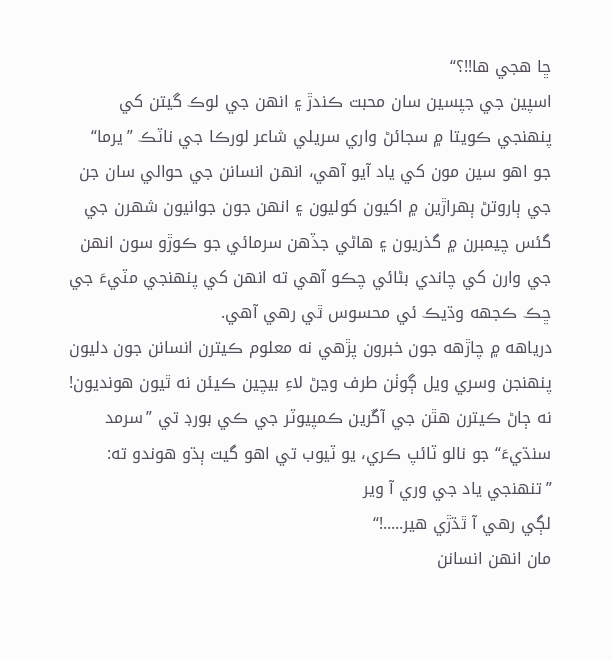ڇا هجي ها!!؟“
اسپين جي جپسين سان محبت ڪندڙ ۽ انهن جي لوڪ گيتن کي پنهنجي ڪويتا ۾ سجائڻ واري سريلي شاعر لورڪا جي ناٽڪ ”يرما“ جو اهو سين مون کي ياد آيو آهي، انهن انسانن جي حوالي سان جن جي ٻاروتڻ ٻهراڙين ۾ اکيون کوليون ۽ انهن جون جوانيون شهرن جي گئس چيمبرن ۾ گذريون ۽ هاڻي جڏهن سرمائي جو ڪوڙو سون انهن جي وارن کي چاندي بڻائي چڪو آهي ته انهن کي پنهنجي مٽيءَ جي ڇڪ ڪجهه وڌيڪ ئي محسوس ٿي رهي آهي.
درياهه ۾ چاڙهه جون خبرون پڙهي نه معلوم ڪيترن انسانن جون دليون پنهنجن وسري ويل ڳوٺن طرف وڃڻ لاءِ بيچين ڪيئن نه ٿيون هونديون!
نه ڄاڻ ڪيترن هٿن جي آڱرين ڪمپيوٽر جي ڪي بورڊ تي ”سرمد سنڌيءَ“ جو نالو ٽائپ ڪري، يو ٽيوب تي اهو گيت ٻڌو هوندو ته:
”تنهنجي ياد جي وري آ وير
لڳي رهي آ ٿڌڙي هير.....!“
مان انهن انسانن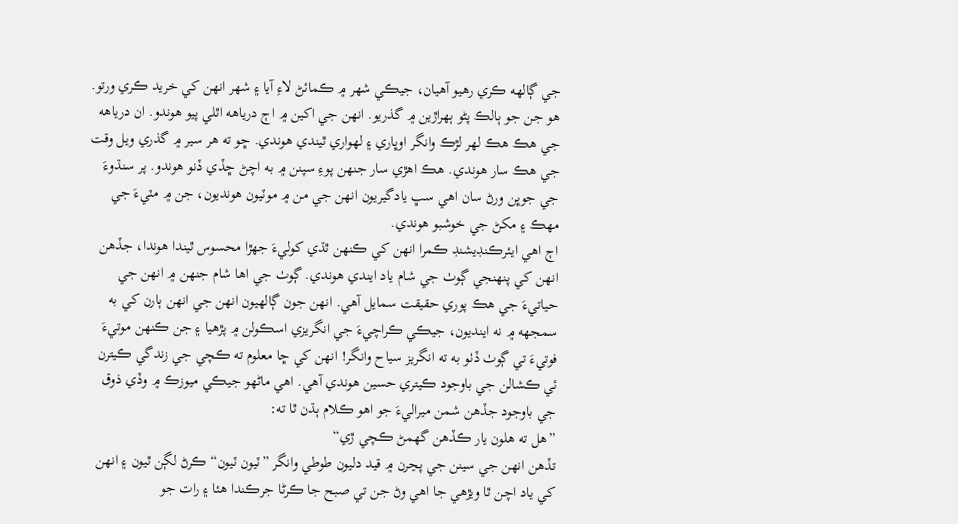جي ڳالهه ڪري رهيو آهيان، جيڪي شهر ۾ ڪمائڻ لاءِ آيا ۽ شهر انهن کي خريد ڪري ورتو. هو جن جو ٻالڪ پڻو ٻهراڙين ۾ گذريو. انهن جي اکين ۾ اڄ درياهه اٿلي پيو هوندو. ان درياهه جي هڪ هڪ لهر لڙڪ وانگر اوڀاري ۽ لهواري ٿيندي هوندي. ڇو ته هر سير ۾ گذري ويل وقت جي هڪ سار هوندي. هڪ اهڙي سار جنهن پوءِ سپنن ۾ به اچڻ ڇڏي ڏنو هوندو. پر سنڌوءَ جي جوڀن ورڻ سان اهي سڀ يادگيريون انهن جي من ۾ موٽيون هونديون، جن ۾ مٽيءَ جي مهڪ ۽ مکڻ جي خوشبو هوندي.
اڄ اهي ايئرڪنڊيشنڊ ڪمرا انهن کي ڪنهن ٿڌي کوليءَ جهڙا محسوس ٿيندا هوندا، جڏهن انهن کي پنهنجي ڳوٺ جي شام ياد ايندي هوندي. ڳوٺ جي اها شام جنهن ۾ انهن جي حياتيءَ جي هڪ پوري حقيقت سمايل آهي. انهن جون ڳالهيون انهن جي انهن ٻارن کي به سمجهه ۾ نه اينديون، جيڪي ڪراچيءَ جي انگريزي اسڪولن ۾ پڙهيا ۽ جن ڪنهن موتيءَ فوتيءَ تي ڳوٺ ڏٺو به ته انگريز سياح وانگر! انهن کي ڇا معلوم ته ڪچي جي زندگي ڪيترن ئي ڪشالن جي باوجود ڪيتري حسين هوندي آهي. اهي ماڻهو جيڪي ميوزڪ ۾ وڏي ذوق جي باوجود جڏهن شمن ميراليءَ جو اهو ڪلام ٻڌن ٿا ته:
”هل ته هلون يار ڪڏهن گهمڻ ڪچي ڙي“
تڏهن انهن جي سينن جي پڃرن ۾ قيد دليون طوطي وانگر ”ٽيون ٽيون“ ڪرڻ لڳن ٿيون ۽ انهن کي ياد اچن ٿا ويڙهي جا اهي وڻ جن تي صبح جا ڪرڻا جرڪندا هئا ۽ رات جو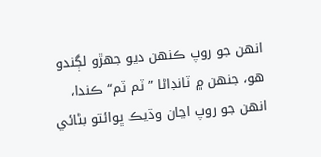انهن جو روپ ڪنهن ديو جهڙو لڳندو هو، جنهن ۾ ٽانڊاڻا ”ٽم ٽم“ ڪندا، انهن جو روپ اڃان وڌيڪ ڀوائتو بڻائي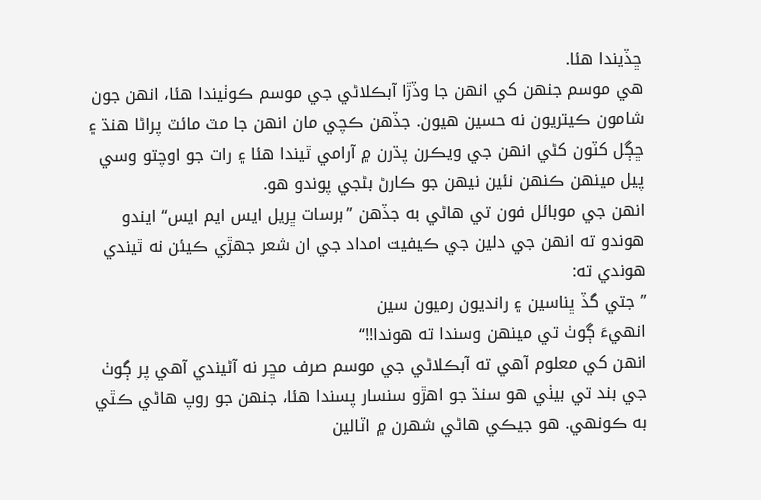ڇڏيندا هئا.
هي موسم جنهن کي انهن جا وڏڙا آبڪلاڻي جي موسم ڪوٺيندا هئا، انهن جون شامون ڪيتريون نه حسين هيون. جڏهن ڪچي مان انهن جا مٽ مائٽ پراڻا هنڌ ۽ ڇڳل کٽون کڻي انهن جي ويڪرن پڌرن ۾ آرامي ٿيندا هئا ۽ رات جو اوچتو وسي پيل مينهن ڪنهن نئين نيهن جو ڪارڻ بڻجي پوندو هو.
انهن جي موبائل فون تي هاڻي به جڏهن ”برسات ڀريل ايس ايم ايس“ ايندو هوندو ته انهن جي دلين جي ڪيفيت امداد جي ان شعر جهڙي ڪيئن نه ٿيندي هوندي ته:
”جتي گڏ ڀناسين ۽ رانديون رميون سين
انهيءَ ڳوٺ تي مينهن وسندا ته هوندا!!“
انهن کي معلوم آهي ته آبڪلاڻي جي موسم صرف مڇر نه آڻيندي آهي پر ڳوٺ جي بند تي بيٺي هو سنڌ جو اهڙو سنسار پسندا هئا، جنهن جو روپ هاڻي ڪٿي به ڪونهي. هو جيڪي هاڻي شهرن ۾ اٽالين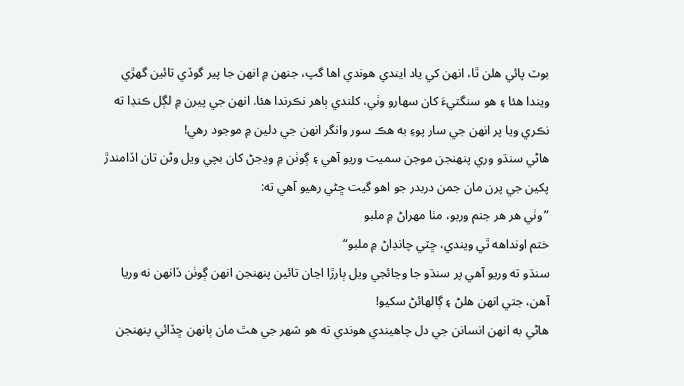بوٽ پائي هلن ٿا، انهن کي ياد ايندي هوندي اها گپ، جنهن ۾ انهن جا پير گوڏي تائين گهڙي ويندا هئا ۽ هو سنگتيءَ کان سهارو وٺي، کلندي ٻاهر نڪرندا هئا. انهن جي پيرن ۾ لڳل ڪنڊا ته نڪري ويا پر انهن جي سار پوءِ به هڪ سور وانگر انهن جي دلين ۾ موجود رهي!
هاڻي سنڌو وري پنهنجن موجن سميت وريو آهي ۽ ڳوٺن ۾ وڍجڻ کان بچي ويل وڻن تان اڏامندڙ پکين جي پرن مان جمن دربدر جو اهو گيت ڇڻي رهيو آهي ته:
”وٺي هر هر جنم وربو، مٺا مهراڻ ۾ ملبو
ختم اونداهه ٿي ويندي، ڇٽي چانڊاڻ ۾ ملبو“
سنڌو ته وريو آهي پر سنڌو جا وڃائجي ويل ٻارڙا اڃان تائين پنهنجن انهن ڳوٺن ڏانهن نه وريا آهن، جتي انهن هلڻ ۽ ڳالهائڻ سکيو!
هاڻي به انهن انسانن جي دل چاهيندي هوندي ته هو شهر جي هٿ مان ٻانهن ڇڏائي پنهنجن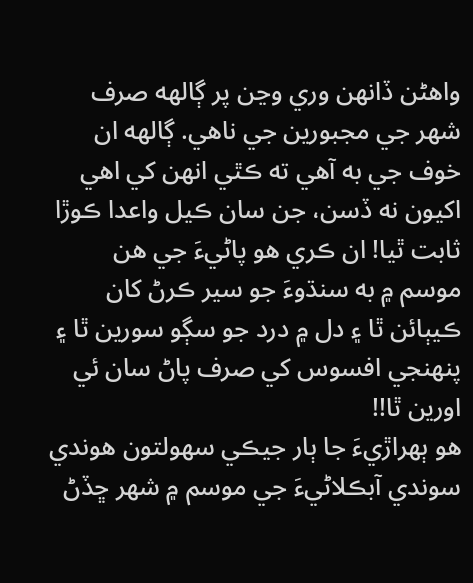واهڻن ڏانهن وري وڃن پر ڳالهه صرف شهر جي مجبورين جي ناهي. ڳالهه ان خوف جي به آهي ته ڪٿي انهن کي اهي اکيون نه ڏسن، جن سان ڪيل واعدا ڪوڙا ثابت ٿيا! ان ڪري هو پاڻيءَ جي هن موسم ۾ به سنڌوءَ جو سير ڪرڻ کان ڪيٻائن ٿا ۽ دل ۾ درد جو سڳو سورين ٿا ۽ پنهنجي افسوس کي صرف پاڻ سان ئي اورين ٿا!!
هو ٻهراڙيءَ جا ٻار جيڪي سهولتون هوندي سوندي آبڪلاڻيءَ جي موسم ۾ شهر ڇڏڻ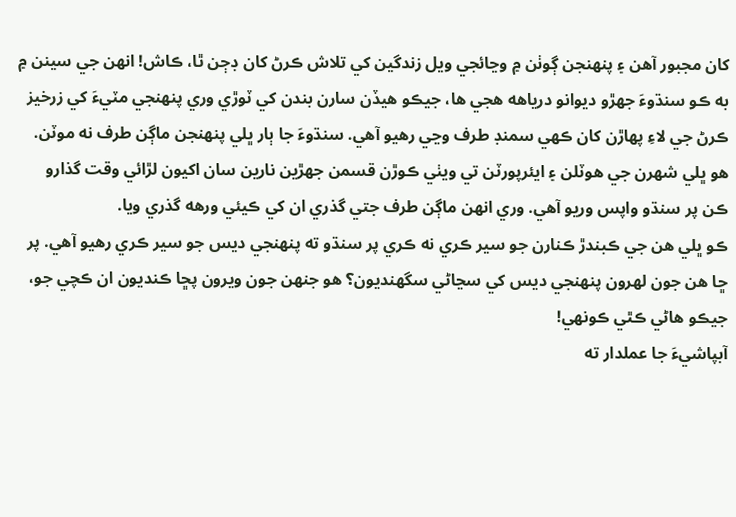کان مجبور آهن ۽ پنهنجن ڳوٺن ۾ وڃائجي ويل زندگين کي تلاش ڪرڻ کان ڊڄن ٿا، ڪاش! انهن جي سينن ۾ به ڪو سنڌوءَ جهڙو ديوانو درياهه هجي ها، جيڪو هيڏن سارن بندن کي ٽوڙي وري پنهنجي مٽيءَ کي زرخيز ڪرڻ جي لاءِ پهاڙن کان ڪهي سمنڊ طرف وڃي رهيو آهي. سنڌوءَ جا ٻار ڀلي پنهنجن ماڳن طرف نه موٽن. هو ڀلي شهرن جي هوٽلن ۽ ايئرپورٽن تي ويٺي ڪوڙن قسمن جهڙين نارين سان اکيون لڙائي وقت گذارو ڪن پر سنڌو واپس وريو آهي. وري انهن ماڳن طرف جتي گذري ان کي ڪيئي ورهه گذري ويا.
ڪو ڀلي هن جي ڪبندڙ ڪنارن جو سير ڪري نه ڪري پر سنڌو ته پنهنجي ديس جو سير ڪري رهيو آهي. پر ڇا هن جون لهرون پنهنجي ديس کي سڃاڻي سگهنديون؟ هو جنهن جون ويرون پڇا ڪنديون ان ڪچي جو، جيڪو هاڻي ڪٿي ڪونهي!
آبپاشيءَ جا عملدار ته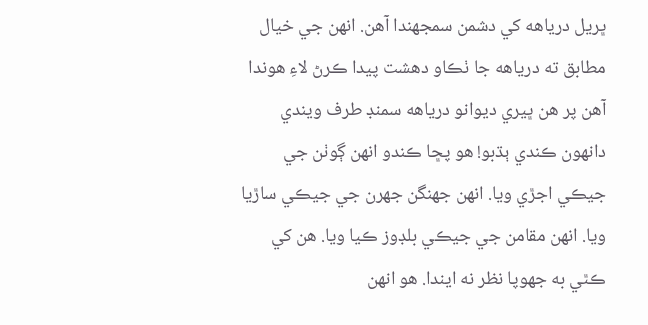ڀريل درياهه کي دشمن سمجهندا آهن. انهن جي خيال مطابق ته درياهه جا ٺڪاو دهشت پيدا ڪرڻ لاءِ هوندا آهن پر هن ڀيري ديوانو درياهه سمنڊ طرف ويندي دانهون ڪندي ٻڌبو! هو پڇا ڪندو انهن ڳوٺن جي جيڪي اجڙي ويا. انهن جهنگن جهرن جي جيڪي ساڙيا ويا. انهن مقامن جي جيڪي بلڊوز ڪيا ويا. هن کي ڪٿي به جهوپا نظر نه ايندا. هو انهن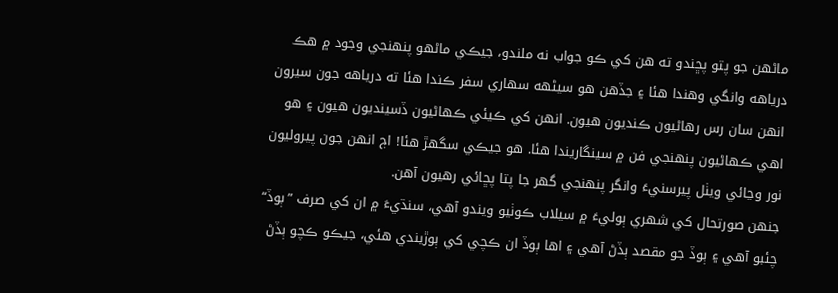ماڻهن جو پتو پڇندو ته هن کي ڪو جواب نه ملندو، جيڪي ماڻهو پنهنجي وجود ۾ هڪ درياهه وانگي وهندا هئا ۽ جڏهن هو سيڻهه سهاري سفر ڪندا هئا ته درياهه جون سيرون انهن سان رس رهاڻيون ڪنديون هيون. انهن کي ڪيئي ڪهاڻيون ڏسينديون هيون ۽ هو اهي ڪهاڻيون پنهنجي فن ۾ سينگاريندا هئا. هو جيڪي سگهڙ هئا! اڄ انهن جون پيروليون نور وڃائي ويٺل پيرسنيءَ وانگر پنهنجي گهر جا پتا پڇائي رهيون آهن.
جنهن صورتحال کي شهري ٻوليءَ ۾ سيلاب ڪوٺيو ويندو آهي، سنڌيءَ ۾ ان کي صرف ”ٻوڏ“ چئبو آهي ۽ ٻوڏ جو مقصد ٻڏڻ آهي ۽ اها ٻوڏ ان ڪچي کي ٻوڙيندي هئي، جيڪو ڪچو ٻڏڻ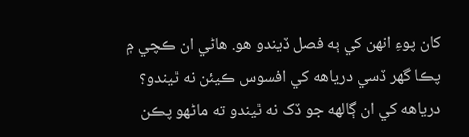کان پوءِ انهن کي ٻه فصل ڏيندو هو. هاڻي ان ڪچي ۾ پڪا گهر ڏسي درياهه کي افسوس ڪيئن نه ٿيندو؟ درياهه کي ان ڳالهه جو ڏک نه ٿيندو ته ماڻهو پڪن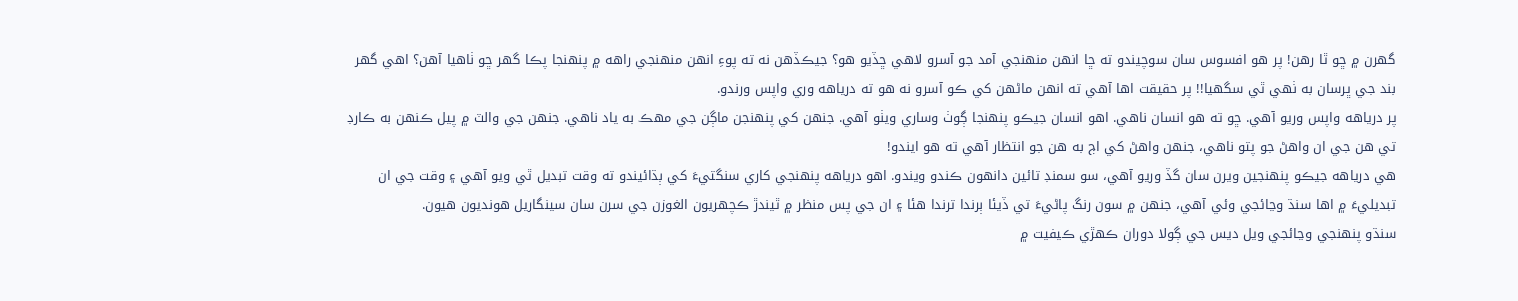گهرن ۾ ڇو ٿا رهن! پر هو افسوس سان سوچيندو ته ڇا انهن منهنجي آمد جو آسرو لاهي ڇڏيو هو؟ جيڪڏهن نه ته پوءِ انهن منهنجي راهه ۾ پنهنجا پڪا گهر ڇو ٺاهيا آهن؟ اهي گهر بند جي ڀرسان به ٺهي ٿي سگهيا!! پر حقيقت اها آهي ته انهن ماڻهن کي ڪو آسرو نه هو ته درياهه وري واپس ورندو.
پر درياهه واپس وريو آهي. ڇو ته هو انسان ناهي. اهو انسان جيڪو پنهنجا ڳوٺ وساري ويٺو آهي. جنهن کي پنهنجن ماڳن جي مهڪ به ياد ناهي. جنهن جي والٽ ۾ پيل ڪنهن به ڪارڊ تي هن جي ان واهڻ جو پتو ناهي، جنهن واهڻ کي اڄ به هن جو انتظار آهي ته هو ايندو!
هي درياهه جيڪو پنهنجين ويرن سان گڏ وريو آهي، سو سمنڊ تائين دانهون ڪندو ويندو. اهو درياهه پنهنجي کاري سنگتيءَ کي ٻڌائيندو ته وقت تبديل ٿي ويو آهي ۽ وقت جي ان تبديليءَ ۾ اها سنڌ وڃائجي وئي آهي، جنهن ۾ سون رنگ پاڻيءَ تي ڏيئا ٻرندا ترندا هئا ۽ ان جي پس منظر ۾ ٿيندڙ ڪچهريون الغوزن جي سرن سان سينگاريل هونديون هيون.
سنڌو پنهنجي وڃائجي ويل ديس جي ڳولا دوران ڪهڙي ڪيفيت ۾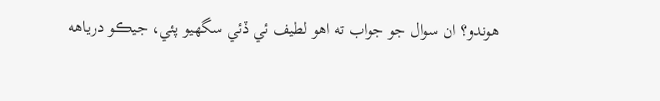هوندو؟ ان سوال جو جواب ته اهو لطيف ئي ڏئي سگهيو پئي، جيڪو درياهه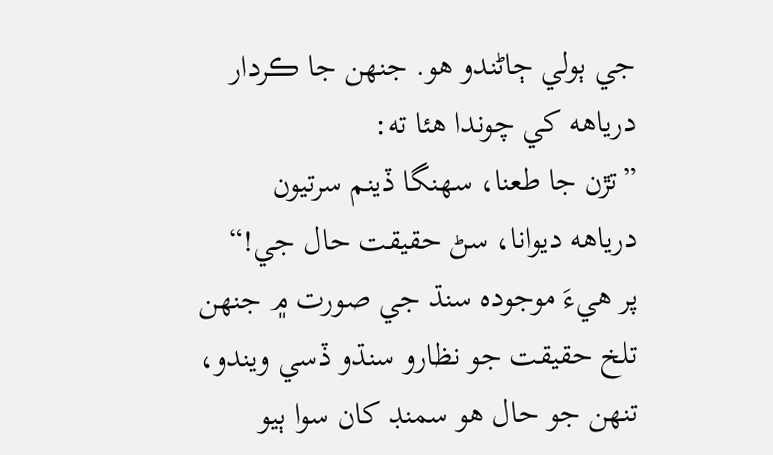جي ٻولي ڄاڻندو هو. جنهن جا ڪردار درياهه کي چوندا هئا ته:
”تڙن جا طعنا، سهنگا ڏينم سرتيون
درياهه ديوانا، سڻ حقيقت حال جي!“
پر هيءَ موجوده سنڌ جي صورت ۾ جنهن تلخ حقيقت جو نظارو سنڌو ڏسي ويندو، تنهن جو حال هو سمنڊ کان سوا ٻيو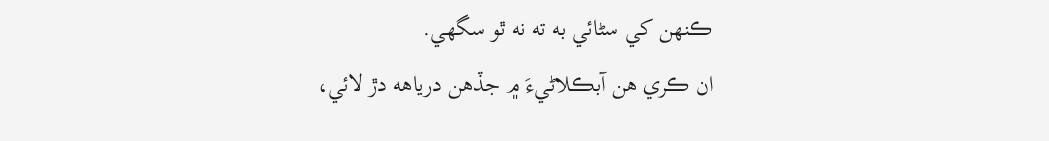ڪنهن کي سڻائي به ته نه ٿو سگهي.
ان ڪري هن آبڪلاڻيءَ ۾ جڏهن درياهه دڙ لائي،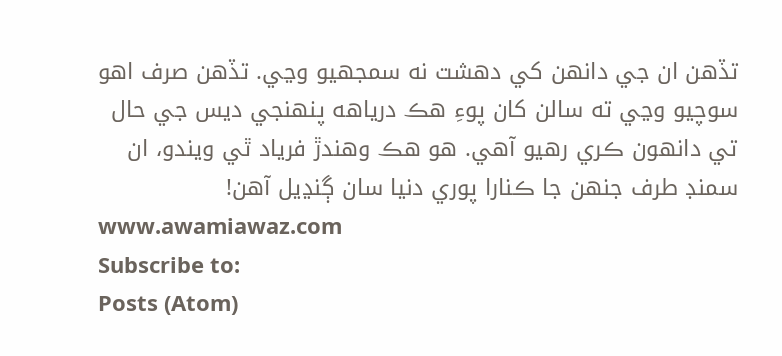تڏهن ان جي دانهن کي دهشت نه سمجهيو وڃي. تڏهن صرف اهو سوچيو وڃي ته سالن کان پوءِ هڪ درياهه پنهنجي ديس جي حال تي دانهون ڪري رهيو آهي. هو هڪ وهندڙ فرياد ٿي ويندو، ان سمنڊ طرف جنهن جا ڪنارا پوري دنيا سان ڳنڍيل آهن!
www.awamiawaz.com
Subscribe to:
Posts (Atom)